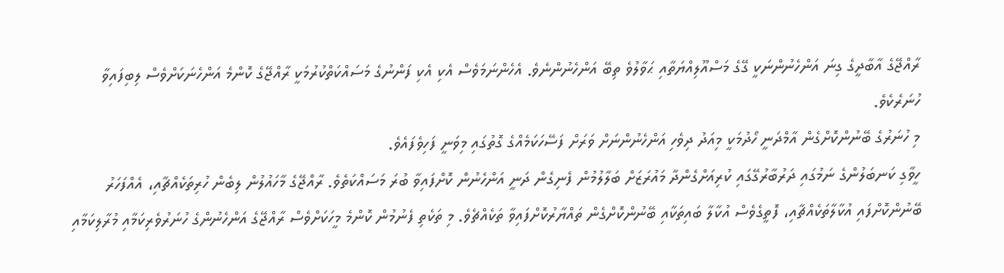ރާއްޖޭގެ އާބާދީގެ ގިނަ އަންހެނުންނަކީ ގޭގެ މަސްއޫލިއްޔަތާއި ޙަވާލުވެ ތިބޭ އަންހެނުންނެވެ. އެހެންނަމަވެސް އެކި އެކި ފަންނުގެ މަސައްކަތްކުރުމަކީ ރާއްޖޭގެ ކޮންމެ އަންހެނަކަށްވެސް ލިބިފައިވާ ހުނަރެކެވެ.
މި ހުނަރުގެ ބޭނުންކޮށްގެން އާމްދަނީ ހޯދުމަކީ މިއަދު ދިވެހި އަންހެނުންނަށް ވަރަށް ފަސޭހަކަމެއްގެ ގޮތުގައި މިވަނީ ފަހިވެފައެވެ.
ހީވާގި ކަނބަލުންގެ ނަމުގައި ދަރުބާރުގޭގައި ކުރިއަށްގެންދާ މައުރަޒަށް ބަލާލުމުން ފެނިގެން ދަނީ އަންހެނުން ކޮށްފައިވާ ބުރަ މަސައްކަތެވެ. ރާއްޖޭގެ މާހައުލުން ލިބެން ހުރިތަކެއްޗާއި، އެއްފަހަރު ބޭނުންކޮށްފައި އުކާލާތަކެއްޗާއި، ފޮތީގެވެސް އުކާލާ ބައިތަކާއި ބޭނުންކޮށްގެން ތައްޔާރުކޮށްފައިވާ ތަކެއްޗެވެ. މި ތަކެތި ފެނުމުން ކޮންމެ މީހަކަށްވެސް ރާއްޖޭގެ އަންހެނުންގެ ހުނަރުވެރިކަމާއި މުރާލިކަމާއި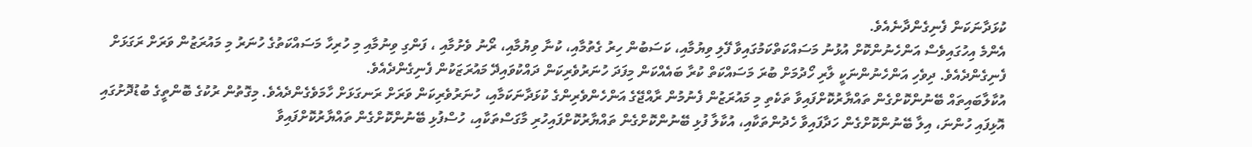ކުޅަދާނަކަން ފެނިގެންދާނެއެވެ.
އެންމެ އިހުގައިވެސް އަންހެނުންކޮށް އުޅުނު މަސައްކަތްކަމުގައިވާ ފޭލި ވިޔުމާއި، ކަސަބުން ހިރު ގެތުމާއި، ކުނާ ވިޔުމާއި، ރޯނު ވެށުމާއި ، ފަންގި ވިނުމާއި މި ހުރިހާ މަސައްކަތުގެ ހުނަރު މި މައުރަޒުން ވަރަށް ރަގަޅަށް ފެނިގެންދެއެވެ. ދިވެހި އަންހެނުންނަކީ ލާރި ހޯދުމަށް ބުރަ މަސައްކަތް ކުރާ ބައެއްކަން މިފަދަ ހުނަރުވެރިކަން ދައްކުވައިދޭ މައުރަޒަކުން ފެނިގެންދެއެވެ.
އުކާލާބައިތައް ބޭނުންކޮށްގެން ތައްޔާރުކޮށްފައިވާ ތަކެތި މި މައުރަޒުން ފެނުމުން ރާއްޖޭގެ އަންހެންވެރިންގެ ކުޅަދާނަކަމާއި، ހުނަރުވެރިކަން ވަރަށް ރަނގަޅަށް ހާމަވެގެންދެއެވެ. މިގޮތުން ރުކުގެ ބޮންތީގެ ބުޑުދޮށުގައި އޮޅިފައި ހުންނަ، އިލާ ބޭނުންކޮށްގެން ހަދާފައިވާ ހެދުންތަކާއި، އުކާލާ ފުޅި ބޭނުންކޮށްގެން ތައްޔާރުކޮށްފައިހުރި މާގަސްތަކާއި، ހުސްފުޅި ބޭނުންކޮށްގެން ތައްޔާރުކޮށްފައިވާ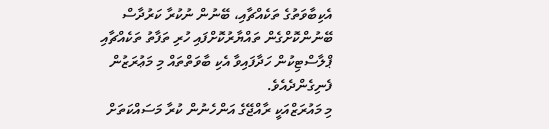އެކިބާވަތުގެ ތަކެއްޗާއި، ބޭނުން ނުކުރާ ކަރުދާސް ބޭނުންކޮށްގެން ތައްޔާރުކޮށްފައި ހުރި ތަފާތު ތަކެއްޗާއި ޕްލާސްޓިކުން ހަދާފައިވާ އެކި ބާވަތްތައް މި މަޢުރަޒުން ފެނިގެންދެއެވެ.
މި މައުރަޒްއަކީ ރާއްޖޭގެ އަންހެނުން ކުރާ މަސައްކަތަށް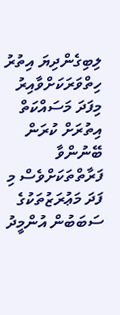ލިބިގެންދިޔަ އިތުރު ހިތްވަރަކަށްވާއިރު މިފަދަ މަސައްކަތް އިތުރަށް ކުރަން ބޭނުންވާ ފަރާތްތަކަށްވެސް މި ފަދަ މަޢުރަޒުތަކުގެ ސަބަބުން އުންމީދު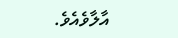އާލާވެއެވެ.